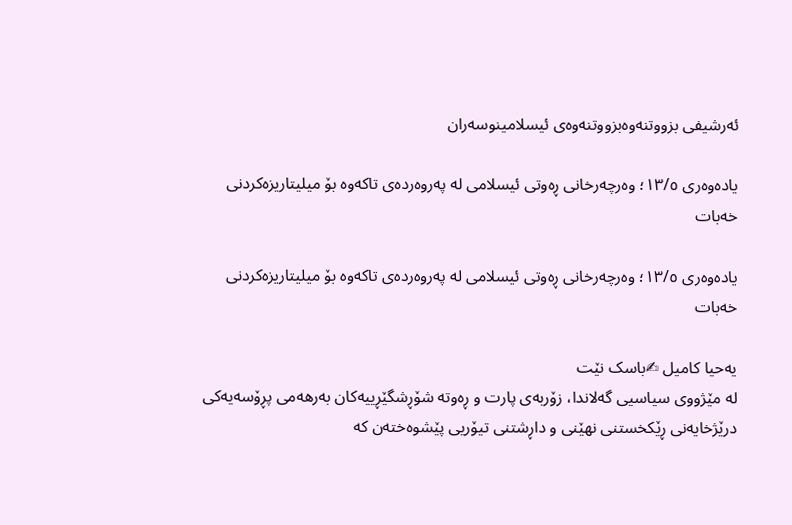ئەرشیفى بزووتنەوەبزووتنه‌وه‌ی ئیسلامینوسەران

یادەوەری ١٣/٥؛ وەرچەرخانی ڕەوتی ئیسلامی لە پەروەردەی تاکەوە بۆ میلیتاریزەکردنی خەبات

یادەوەری ١٣/٥؛ وەرچەرخانی ڕەوتی ئیسلامی لە پەروەردەی تاکەوە بۆ میلیتاریزەکردنی خەبات

یەحیا کامیل ✍باسک نێت
لە مێژووی سیاسیی گەلاندا، زۆربەی پارت و ڕەوتە شۆڕشگێڕییەکان بەرهەمی پڕۆسەیەکی درێژخایەنی ڕێکخستنی نهێنی و داڕشتنی تیۆریی پێشوەختەن کە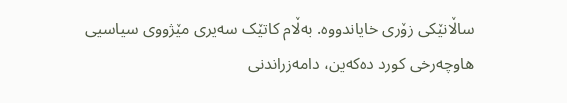ساڵانێکی زۆری خایاندووە. بەڵام کاتێک سەیری مێژووی سیاسیی هاوچەرخی کورد دەکەین، دامەزراندنی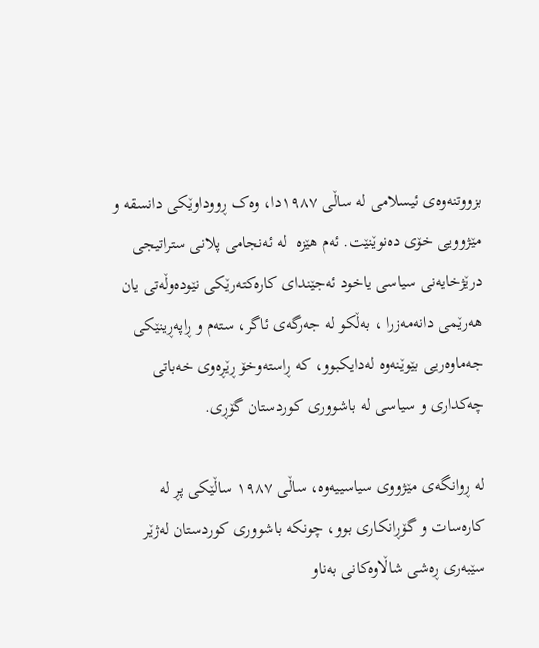بزووتنەوەی ئیسلامی لە ساڵی ١٩٨٧دا، وەک ڕووداوێکی دانسقە و مێژوویی خۆی دەنوێنێت. ئەم هێزە  لە ئەنجامی پلانی ستراتیجی درێژخایەنی سیاسی یاخود ئەجێندای کارەکتەرێکی نێودەوڵەتی یان هەرێمی دانەمەزرا ، بەڵکو لە جەرگەی ئاگر، ستەم و ڕاپەڕینێکی جەماوەریی بێوێنەوە لەدایکبوو، کە ڕاستەوخۆ ڕێڕەوی خەباتی چەکداری و سیاسی لە باشووری کوردستان گۆڕی.

لە ڕوانگەی مێژووی سیاسییەوە، ساڵی ١٩٨٧ ساڵێکی پڕ لە کارەسات و گۆڕانکاری بوو، چونکە باشووری کوردستان لەژێر سێبەری ڕەشی شاڵاوەکانی بەناو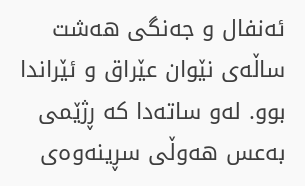ئەنفال و جەنگی هەشت ساڵەی نێوان عێراق و ئێراندا بوو. لەو ساتەدا کە ڕژێمی بەعس هەوڵی سڕینەوەی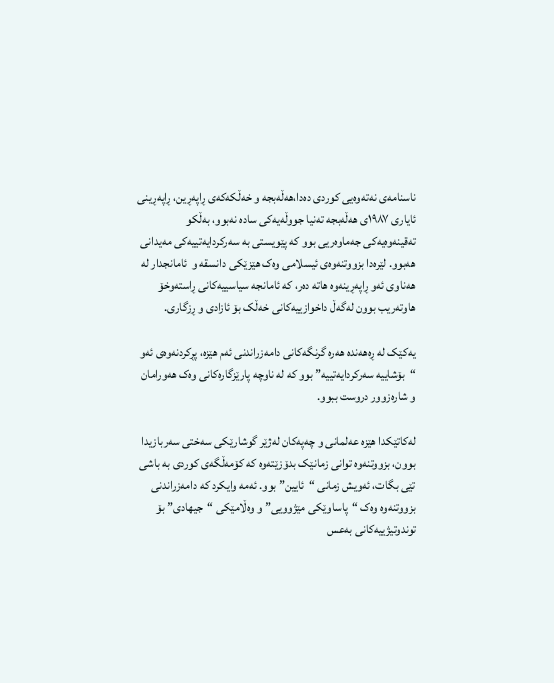ناسنامەی نەتەوەیی کوردی دەدا،هەڵەبجە و خەڵکەکەی ڕاپەڕین، ڕاپەڕینی ئایاری ١٩٨٧ی هەڵەبجە تەنیا جووڵەیەکی سادە نەبوو، بەڵکو تەقینەوەیەکی جەماوەریی بوو کە پێویستی بە سەرکردایەتییەکی مەیدانی هەبوو. لێرەدا بزووتنەوەی ئیسلامی وەک هێزێکی دانسقە و  ئامانجدار لە هەناوی ئەو ڕاپەڕینەوە هاتە دەر، کە ئامانجە سیاسییەکانی ڕاستەوخۆ هاوتەریب بوون لەگەڵ داخوازییەکانی خەڵک بۆ ئازادی و ڕزگاری.

یەکێک لە ڕەهەندە هەرە گرنگەکانی دامەزراندنی ئەم هێزە، پڕکردنەوەی ئەو “بۆشاییە سەرکردایەتییە” بوو کە لە ناوچە پارێزگارەکانی وەک هەورامان و شارەزوور دروست ببوو.

لەکاتێکدا هێزە عەلمانی و چەپەکان لەژێر گوشارێکی سەختی سەربازیدا بوون، بزووتنەوە توانی زمانێک بدۆزێتەوە کە کۆمەڵگەی کوردی بە باشی تێی بگات، ئەویش زمانی “ئایین” بوو. ئەمە وایکرد کە دامەزراندنی بزووتنەوە وەک “پاساوێکی مێژوویی” و وەڵامێکی “جیهادی” بۆ توندوتیژییەکانی بەعس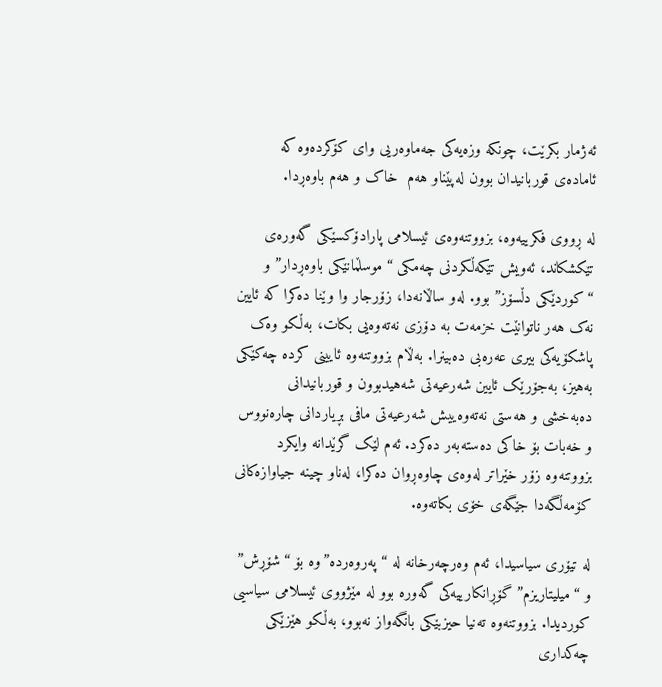ئەژمار بکرێت، چونکە وزەیەکی جەماوەریی وای کۆکردەوە کە ئامادەی قوربانیدان بوون لەپێناو هەم  خاک و هەم باوەڕدا.

لە ڕووی فکرییەوە، بزووتنەوەی ئیسلامی پارادۆکسێکی گەورەی تێکشکاند، ئەویش تێکەڵکردنی چەمکی “موسڵمانێکی باوەڕدار” و “کوردێکی دڵسۆز” بوو. لەو ساڵانەدا، زۆرجار وا وێنا دەکرا کە ئایین نەک هەر ناتوانێت خزمەت بە دۆزی نەتەوەیی بکات، بەڵکو وەک پاشکۆیەکی بیری عەرەبی دەبینرا. بەڵام بزووتنەوە ئایینی کردە چەکێکی بەهیز، بەجۆرێک ئایین شەرعیەتی شەهیدبوون و قوربانیدانی دەبەخشی و هەستی نەتەوەییش شەرعیەتی مافی بڕیاردانی چارەنووس و خەبات بۆ خاکی دەستەبەر دەکرد. ئەم لێک گرێدانە وایکرد بزووتنەوە زۆر خێراتر لەوەی چاوەڕوان دەکرا، لەناو چینە جیاوازەکانی کۆمەڵگەدا جێگەی خۆی بکاتەوە.

لە تیۆری سیاسیدا، ئەم وەرچەرخانە لە “پەروەردە”وە بۆ “شۆڕش” و “میلیتاریزم” گۆڕانکارییەکی گەورە بوو لە مێژووی ئیسلامی سیاسیی کوردیدا. بزووتنەوە تەنیا حیزبێکی بانگەواز نەبوو، بەڵکو هێزێکی چەکداری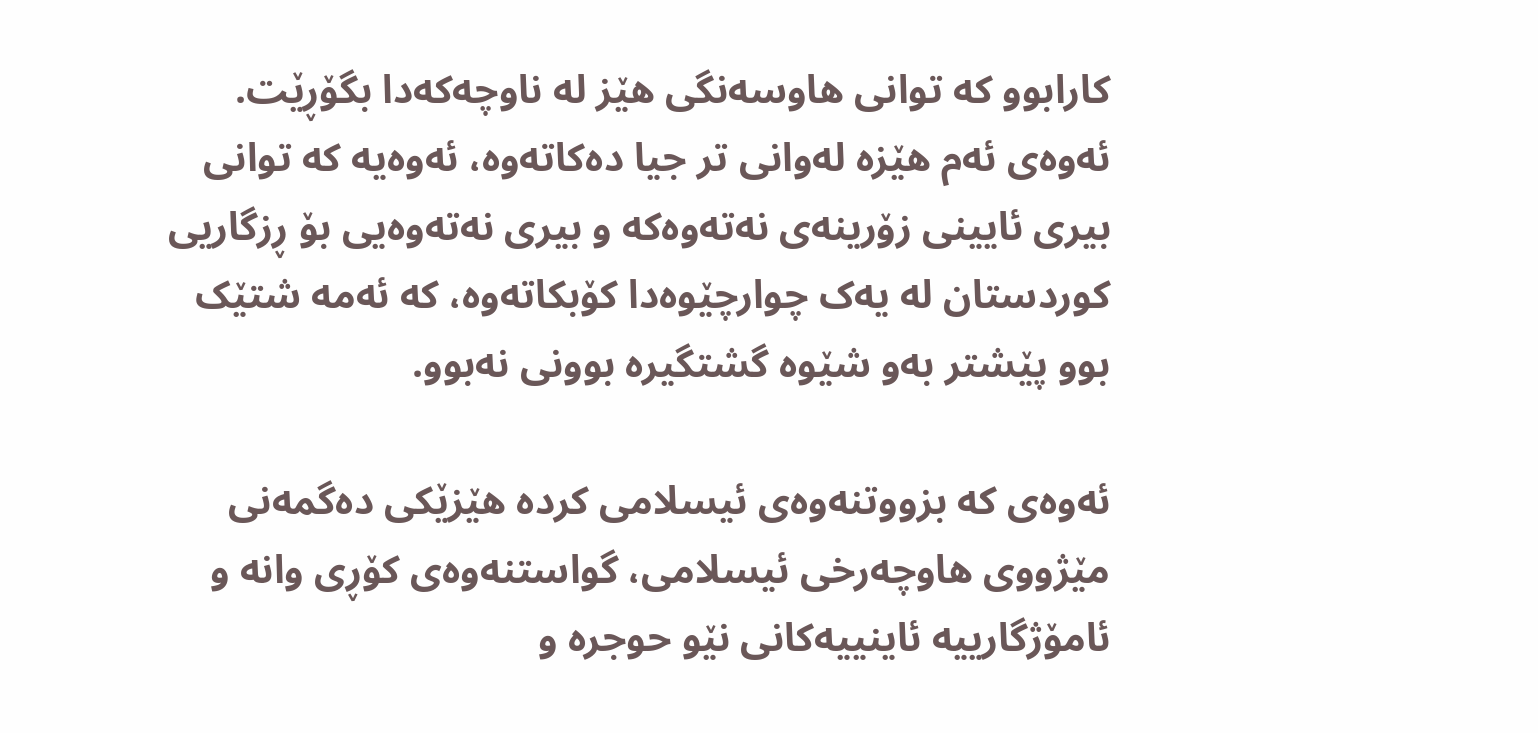کارابوو کە توانی هاوسەنگی هێز لە ناوچەکەدا بگۆڕێت. ئەوەی ئەم هێزە لەوانی تر جیا دەکاتەوە، ئەوەیە کە توانی بیری ئایینی زۆرینەی نەتەوەکە و بیری نەتەوەیی بۆ ڕزگاریی کوردستان لە یەک چوارچێوەدا کۆبکاتەوە، کە ئەمە شتێک بوو پێشتر بەو شێوە گشتگیرە بوونی نەبوو.

ئەوەی کە بزووتنەوەی ئیسلامی کردە هێزێکی دەگمەنی مێژووی هاوچەرخی ئیسلامی، گواستنەوەی کۆڕی وانە و ئامۆژگارییە ئاینییەکانی نێو حوجرە و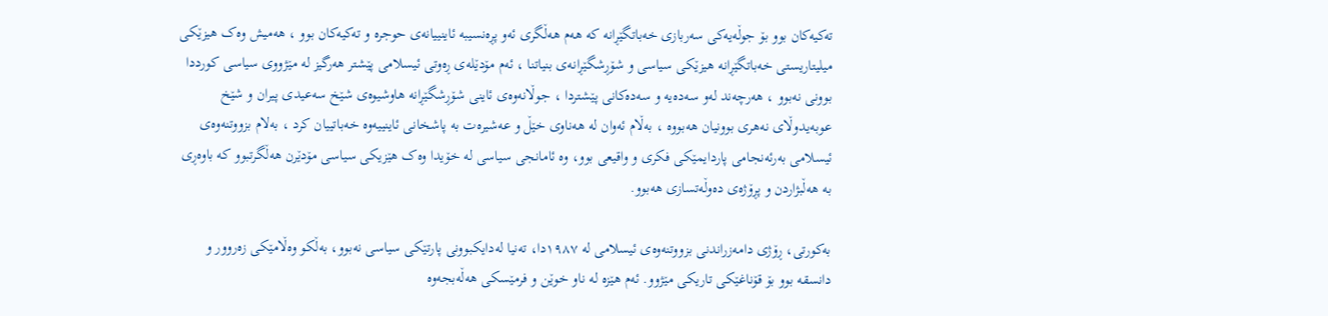تەکیەکان بوو بۆ جوڵەیەکی سەربازی خەباتگێڕانە کە هەم هەڵگری ئەو پڕەنسیبە ئاینییانەی حوجرە و تەکیەکان بوو ، هەمیش وەک هیزێکی میلیتاریستی خەباتگێڕانە هیزێکی سیاسی و شۆڕشگێڕانەی بنیاتنا ، ئەم مۆدێلەی ڕەوتی ئیسلامی پێشتر هەرگیز لە مێژووی سیاسی کورددا بوونی نەبوو ، هەرچەند لەو سەدەیە و سەدەکانی پێشتردا ، جوڵانەوەی ئاینی شۆڕشگێڕانە هاوشیوەی شێخ سەعیدی پیران و شێخ عوبەیدوڵای نەهری بوونیان هەبووە ، بەڵام ئەوان لە هەناوی خێڵ و عەشیرەت بە پاشخانی ئاینییەوە خەباتییان کرد ، بەلام بزووتنەوەی ئیسلامی بەرئەنجامی پاردایمێکی فکری و واقیعی بوو، وە ئامانجی سیاسی لە خۆیدا وەک هێزیکی سیاسی مۆدێرن هەڵگرتبوو کە باوەڕی بە هەڵبژاردن و پڕۆژەی دەوڵەتسازی هەبوو.

بەکورتی، ڕۆژی دامەزراندنی بزووتنەوەی ئیسلامی لە ١٩٨٧دا، تەنیا لەدایکبوونی پارتێکی سیاسی نەبوو، بەڵکو وەڵامێکی زەروور و دانسقە بوو بۆ قۆناغێکی تاریکی مێژوو. ئەم هێزە لە ناو خوێن و فرمێسکی هەڵەبجەوە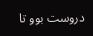دروست بوو تا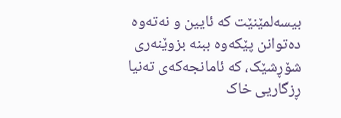بیسەلمێنێت کە ئایین و نەتەوە دەتوانن پێکەوە ببنە بزوێنەری شۆڕشێک، کە ئامانجەکەی تەنیا ڕزگاریی خاک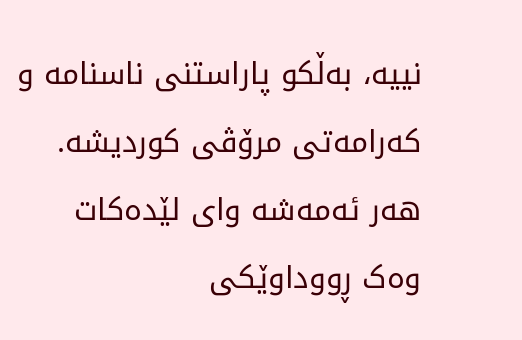نییە، بەڵکو پاراستنی ناسنامە و کەرامەتی مرۆڤی کوردیشە. هەر ئەمەشە وای لێدەکات وەک ڕووداوێکی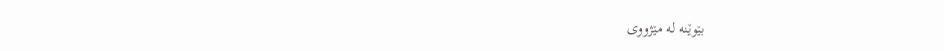بێوێنە لە مێژووی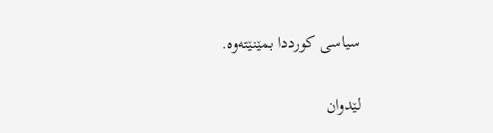سیاسی کورددا بمێنێتەوە.

لێدوان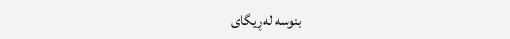بنوسە لەڕیگای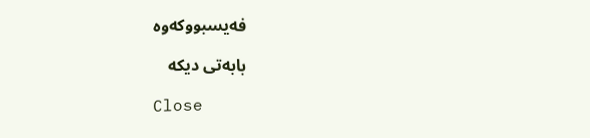فەیسبووکەوە

بابەتی دیكە

Close